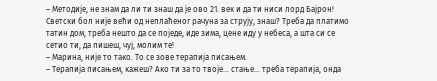– Методије, не знам да ли ти знаш да је ово 21. век и да ти ниси лорд Бајрон! Светски бол није већи од неплаћеног рачуна за струју, знаш? Треба да платимо татин дом, треба нешто да се поједе, иде зима, цене иду у небеса, а шта си се сетио ти, да пишеш, чуј, молим те!
– Марина, није то тако. То се зове терапија писањем.
– Терапија писањем, кажеш? Ако ти за то твоје… стање… треба терапија, онда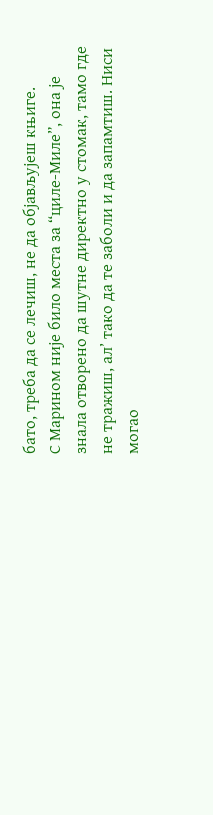бато, треба да се лечиш, не да објављујеш књиге.
С Марином није било места за “циле-Миле”, она је знала отворено да шутне директно у стомак, тамо где не тражиш, ал’ тако да те заболи и да запамтиш. Ниси могао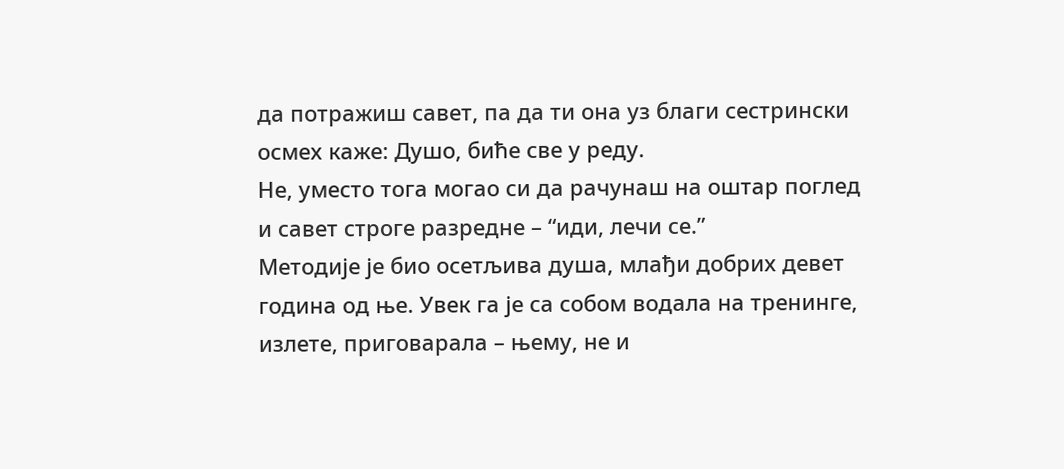да потражиш савет, па да ти она уз благи сестрински осмех каже: Душо, биће све у реду.
Не, уместо тога могао си да рачунаш на оштар поглед и савет строге разредне – “иди, лечи се.”
Методије је био осетљива душа, млађи добрих девет година од ње. Увек га је са собом водала на тренинге, излете, приговарала – њему, не и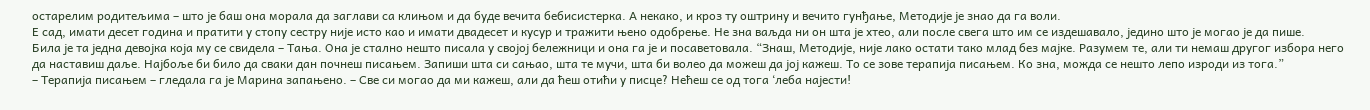остарелим родитељима – што је баш она морала да заглави са клињом и да буде вечита бебисистерка. А некако, и кроз ту оштрину и вечито гунђање, Методије је знао да га воли.
Е сад, имати десет година и пратити у стопу сестру није исто као и имати двадесет и кусур и тражити њено одобрење. Не зна ваљда ни он шта је хтео, али после свега што им се издешавало, једино што је могао је да пише.
Била је та једна девојка која му се свидела – Тања. Она је стално нешто писала у својој бележници и она га је и посаветовала. “Знаш, Методије, није лако остати тако млад без мајке. Разумем те, али ти немаш другог избора него да наставиш даље. Најбоље би било да сваки дан почнеш писањем. Запиши шта си сањао, шта те мучи, шта би волео да можеш да јој кажеш. То се зове терапија писањем. Ко зна, можда се нешто лепо изроди из тога.”
– Терапија писањем – гледала га је Марина запањено. – Све си могао да ми кажеш, али да ћеш отићи у писце? Нећеш се од тога ‘леба најести!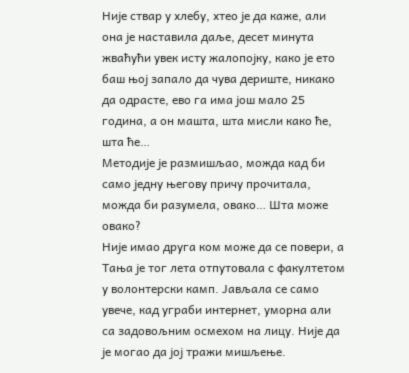Није ствар у хлебу, хтео је да каже, али она је наставила даље, десет минута жваћући увек исту жалопојку, како је ето баш њој запало да чува дериште, никако да одрасте, ево га има још мало 25 година, а он машта, шта мисли како ће, шта ће…
Методије је размишљао, можда кад би само једну његову причу прочитала, можда би разумела, овако… Шта може овако?
Није имао друга ком може да се повери, а Тања је тог лета отпутовала с факултетом у волонтерски камп. Јављала се само увече, кад уграби интернет, уморна али са задовољним осмехом на лицу. Није да је могао да јој тражи мишљење.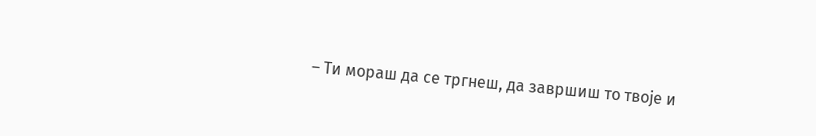– Ти мораш да се тргнеш, да завршиш то твоје и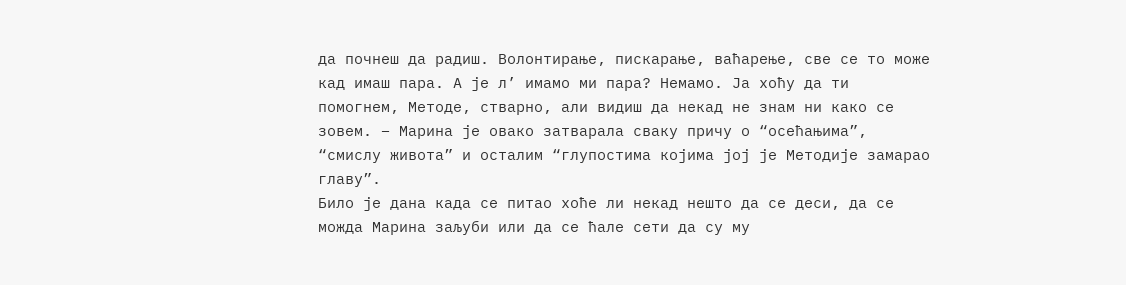да почнеш да радиш. Волонтирање, пискарање, ваћарење, све се то може кад имаш пара. А је л’ имамо ми пара? Немамо. Ја хоћу да ти помогнем, Методе, стварно, али видиш да некад не знам ни како се зовем. – Марина је овако затварала сваку причу о “осећањима”, “смислу живота” и осталим “глупостима којима јој је Методије замарао главу”.
Било је дана када се питао хоће ли некад нешто да се деси, да се можда Марина заљуби или да се ћале сети да су му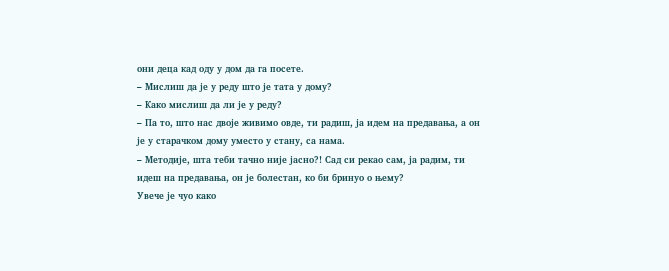они деца кад оду у дом да га посете.
– Мислиш да је у реду што је тата у дому?
– Како мислиш да ли је у реду?
– Па то, што нас двоје живимо овде, ти радиш, ја идем на предавања, а он је у старачком дому уместо у стану, са нама.
– Методије, шта теби тачно није јасно?! Сад си рекао сам, ја радим, ти идеш на предавања, он је болестан, ко би бринуо о њему?
Увече је чуо како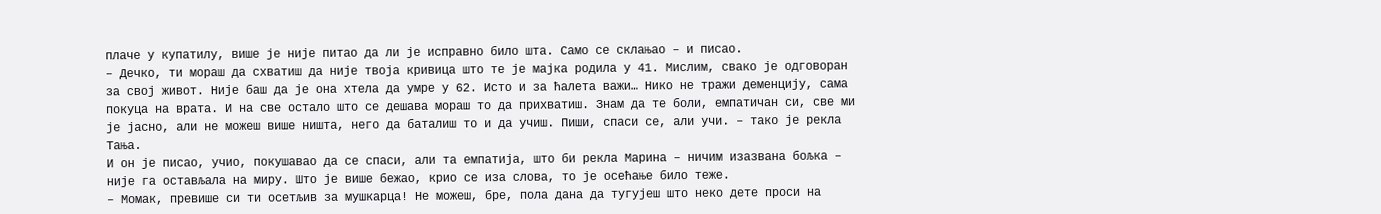плаче у купатилу, више је није питао да ли је исправно било шта. Само се склањао – и писао.
– Дечко, ти мораш да схватиш да није твоја кривица што те је мајка родила у 41. Мислим, свако је одговоран за свој живот. Није баш да је она хтела да умре у 62. Исто и за ћалета важи… Нико не тражи деменцију, сама покуца на врата. И на све остало што се дешава мораш то да прихватиш. Знам да те боли, емпатичан си, све ми је јасно, али не можеш више ништа, него да баталиш то и да учиш. Пиши, спаси се, али учи. – тако је рекла Тања.
И он је писао, учио, покушавао да се спаси, али та емпатија, што би рекла Марина – ничим изазвана бољка – није га остављала на миру. Што је више бежао, крио се иза слова, то је осећање било теже.
– Момак, превише си ти осетљив за мушкарца! Не можеш, бре, пола дана да тугујеш што неко дете проси на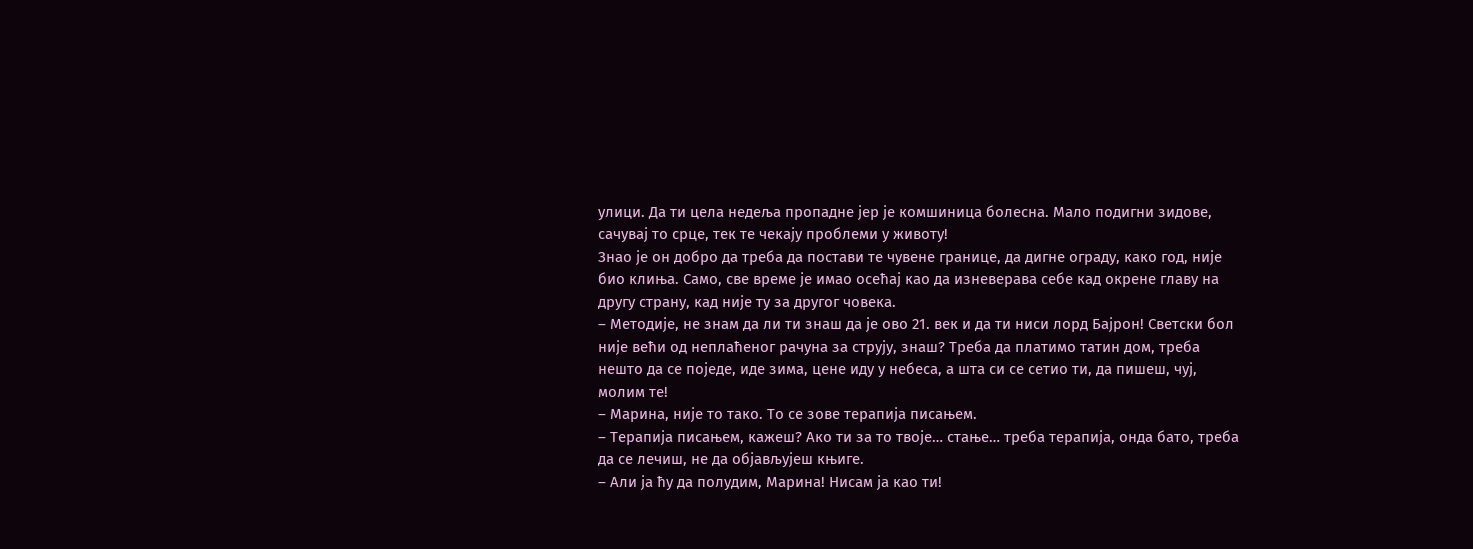улици. Да ти цела недеља пропадне јер је комшиница болесна. Мало подигни зидове, сачувај то срце, тек те чекају проблеми у животу!
Знао је он добро да треба да постави те чувене границе, да дигне ограду, како год, није био клиња. Само, све време је имао осећај као да изневерава себе кад окрене главу на другу страну, кад није ту за другог човека.
– Методије, не знам да ли ти знаш да је ово 21. век и да ти ниси лорд Бајрон! Светски бол није већи од неплаћеног рачуна за струју, знаш? Треба да платимо татин дом, треба нешто да се поједе, иде зима, цене иду у небеса, а шта си се сетио ти, да пишеш, чуј, молим те!
– Марина, није то тако. То се зове терапија писањем.
– Терапија писањем, кажеш? Ако ти за то твоје… стање… треба терапија, онда бато, треба да се лечиш, не да објављујеш књиге.
– Али ја ћу да полудим, Марина! Нисам ја као ти!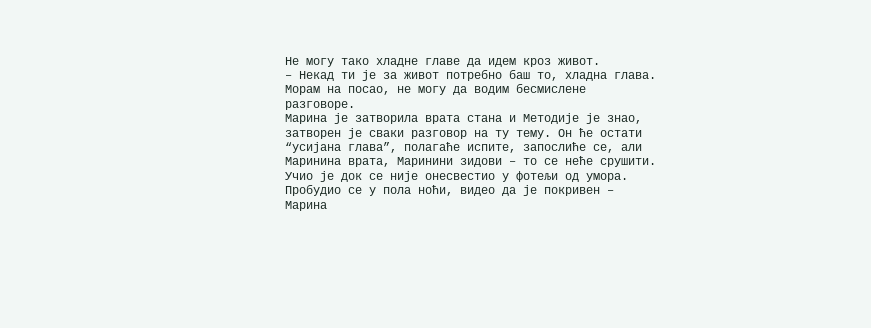Не могу тако хладне главе да идем кроз живот.
– Некад ти је за живот потребно баш то, хладна глава. Морам на посао, не могу да водим бесмислене разговоре.
Марина је затворила врата стана и Методије је знао, затворен је сваки разговор на ту тему. Он ће остати “усијана глава”, полагаће испите, запослиће се, али Маринина врата, Маринини зидови – то се неће срушити. Учио је док се није онесвестио у фотељи од умора.
Пробудио се у пола ноћи, видео да је покривен – Марина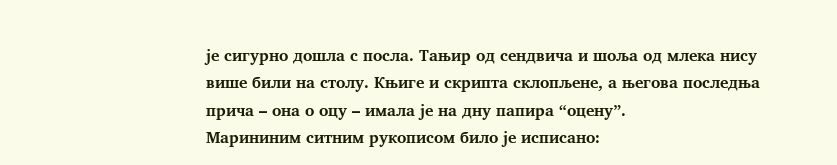је сигурно дошла с посла. Тањир од сендвича и шоља од млека нису више били на столу. Књиге и скрипта склопљене, а његова последња прича – она о оцу – имала је на дну папира “оцену”.
Марининим ситним рукописом било је исписано: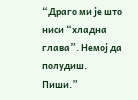“Драго ми је што ниси “хладна глава”. Немој да полудиш. Пиши.”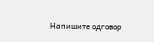Напишите одговор